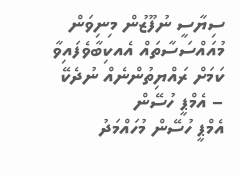ސިޔާސީ ނުފޫޒުން މިނިވަން މުއައްސަސާތައް އެއކިބާވެފައިވާ ކަމަށް ރައްޔިތުންނެއް ނުދެކޭ – އެމްޕީ ހުސޭން
އެމްޕީ ހުސޭން މުހައްމަދު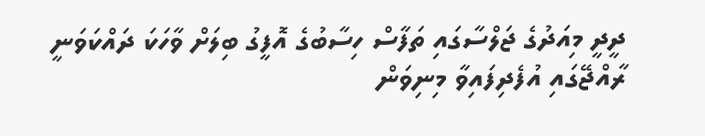ދީދީ މިއަދުގެ ޖަލްސާގައި ތަފާސް ހިސާބުގެ އޮފީގު ބިލަށް ވާހަކަ ދައްކަވަނީ
ރާއްޖޭގައި އުފެދިފައިވާ މިނިވަން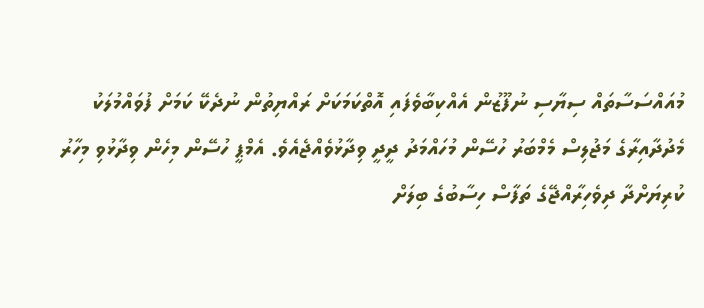މުއައްސަސާތައް ސިޔާސި ނުފޫޒުން އެއްކިބާވެފައި އޮތްކަމަކަށް ރައްޔިތުން ނުދެކޭ ކަމަށް ފުވައްމުލަކު މެދުދާއިރާގެ މަޖުލިސް މެމްބަރު ހުސޭން މުހައްމަދު ދީދީ ވިދާޅުވެއްޖެއެވެ. އެމްޕީ ހުސޭން މިހެން ވިދާޅުވި މިހާރު ކުރިޔަށްދާ ދިވެހިރާއްޖޭގެ ތަފާސް ހިސާބުގެ ބިލަށް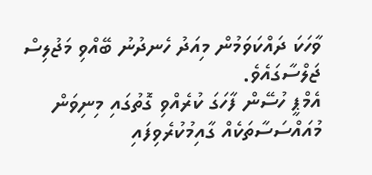ވާހަކަ ދައްކަވަމުން މިއަދު ހެނދުނު ބޭއްވި މަޖުލިސް ޖަލްސާގައެވެ.
އެމްޕީ ހުސޭން ފާހަގަ ކުރެއްވި ގޮތުގައި މިނިވަން މުއައްސަސާތަކެއް ގާއިމުކުރެވިފައި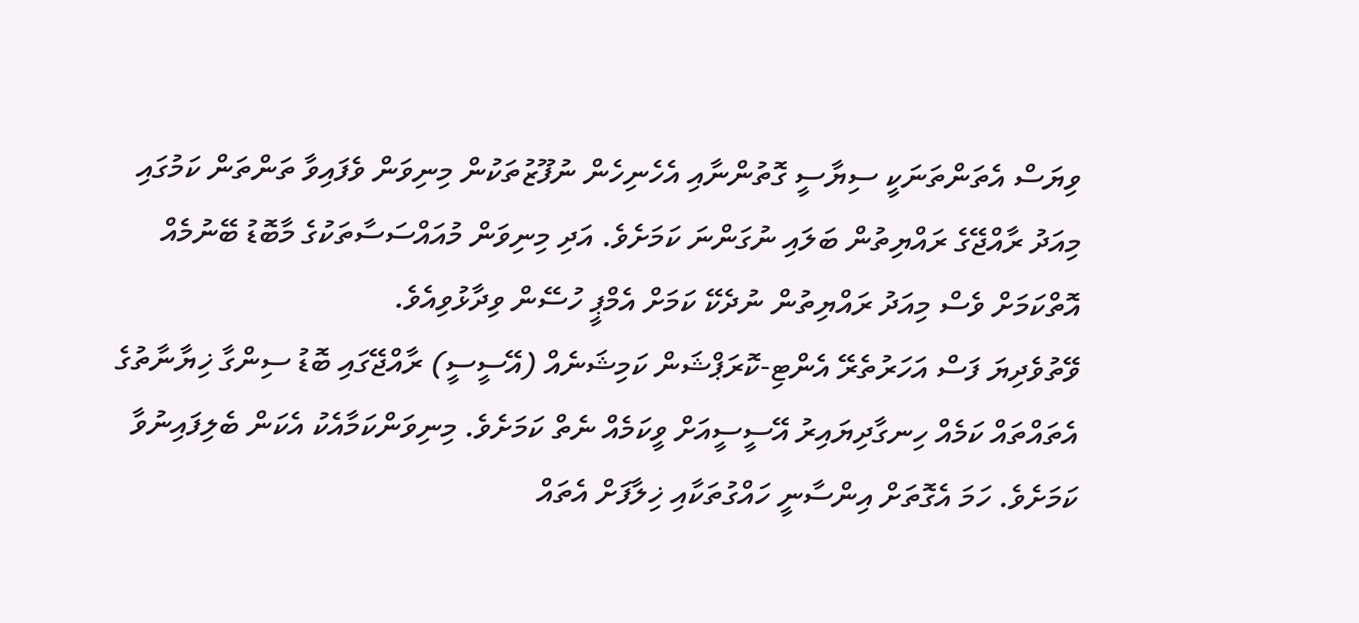ވިޔަސް އެތަންތަނަކީ ސިޔާސީ ގޮތުންނާއި އެހެނިހެން ނުފޫޒުތަކުން މިނިވަން ވެފައިވާ ތަންތަން ކަމުގައި މިއަދު ރާއްޖޭގެ ރައްޔިތުން ބަލައި ނުގަންނަ ކަމަށެވެ. އަދި މިނިވަން މުއައްސަސާތަކުގެ މާބޮޑު ބޭނުމެއް އޮތްކަމަށް ވެސް މިއަދު ރައްޔިތުން ނުދެކޭ ކަމަށް އެމްޕީ ހުސޭން ވިދާޅުވިއެވެ.
ވޭތުވެދިޔަ ފަސް އަހަރުތެރޭ އެންޓި-ކޮރަޕްޝަން ކަމިޝަނެއް (އޭސީސީ) ރާއްޖޭގައި ބޮޑު ސިންގާ ޚިޔާނާތުގެ އެތައްތައް ކަމެއް ހިނގާދިޔައިރު އޭސީސީއަށް ވީކަމެއް ނެތް ކަމަށެވެ. މިނިވަންކަމާއެކު އެކަން ބެލިފައިނުވާ ކަމަށެވެ. ހަމަ އެގޮތަށް އިންސާނީ ހައްގުތަކާއި ޚިލާފަށް އެތައް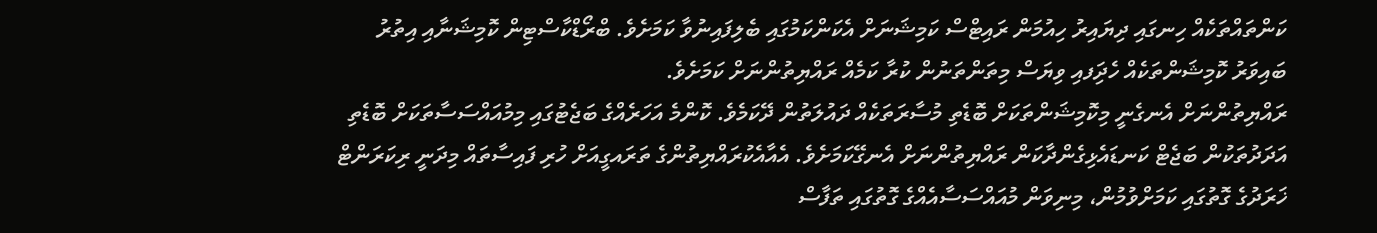ކަންތައްތަކެއް ހިނގައި ދިޔައިރު ހިއުމަން ރައިޓްސް ކަމިޝަނަށް އެކަންކަމުގައި ބެލިފައިނުވާ ކަމަށެވެ. ބްރޯޑްކާސްޓިން ކޮމިޝަނާއި އިތުރު ބައިވަރު ކޮމިޝަންތަކެއް ހެދިަފއި ވިޔަސް މިތަންތަނުން ކުރާ ކަމެއް ރައްޔިތުންނަށް ކަމަށެވެ.
ރައްޔިތުންނަށް އެނގެނީ މިކޮމިޝަންތަކަށް ބޮޑެތި މުސާރަތަކެއް ދައުލަތުން ދޭކަމެވެ. ކޮންމެ އަހަރެއްގެ ބަޖެޓުގައި މިމުއައްސަސާތަކަށް ބޮޑެތި އަދަދުތަކުން ބަޖެޓް ކަނޑައެޅިގެންދާކަން ރައްޔިތުންނަށް އެނގޭކަމަށެވެ. އެއާއެކުރައްޔިތުންގެ ތަރައގީއަށް ހުރި ފައިސާތައް މިދަނީ ރިކަރަންޓް ޚަރަދުގެ ގޮތުގައި ކަމަށްވުމުން، މިނިވަން މުއައްސަސާއެއްގެ ގޮތުގައި ތަފާސް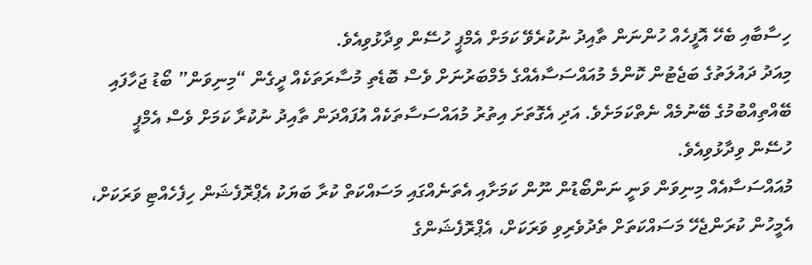ހިސާބާއި ބެހޭ އޮފީހެއް ހުންނަން ތާއިދު ނުކުރެވޭ ކަމަށް އެމްޕީ ހުސޭން ވިދާޅުވިއެވެ.
މިއަދު ދައުލަތުގެ ބަޖެޓުން ކޮންމެ މުއައްސަސާއެއްގެ މެމްބަރުނަށް ވެސް ބޮޑެތި މުސާރަތަކެއް ދީގެން “މިނިވަން” ބޯޑު ޖަހާފައި ބޭއްތިއްބުމުގެ ބޭނުމެއް ނެތްކަމަށެވެ. އަދި އެގޮތަށަ އިތުރު މުއައްސަސާތަކެއް އުފައްދަން ތާއިދު ނުކުރާ ކަމަށް ވެސް އެމްޕީ ހުސޭން ވިދާޅުވިއެވެ.
މުއައްސަސާއެއް މިނިވަން ވަނީ ނަންބޯޑުން ނޫން ކަމަށާއި އެތަނެއްގައި މަސައްކަތް ކުރާ ބަޔަކު އެޕްރޮފެޝަން ހިފެހެއްޓި ވަރަކަށް، އެމީހުން ކުރަންޖެހޭ މަސައްކަތަށް ތެދުވެރިވި ވަރަކަށް، އެޕްރޮފެޝަންގެ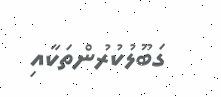ގަބޫލުކުރުންތަކާއި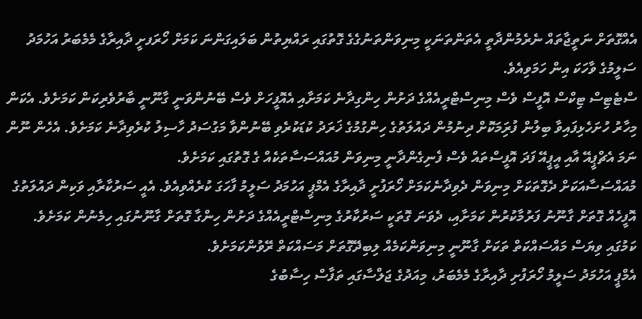އެއްގޮތަށް ނަތީޖާތައް ނެރެމުންދާތީ އެތަންތަނަކީ މިނިވަންތަނުގެގެ ގޮތުގައި ރައްޔިތުން ބަލައިގަންނަ ކަމަށް ހޯރަފށީ ދާއިރާގެ މެމެބަރު އަހުމަދު ސަލީމުގެ ވާހަކަ އިން ހަމަވިއެވެ.
ސްޓެޓިސް ޓިކްސް އޮފީސް ވެސް މިނިސްޓްރީއެއްގެ ދަށުން ހިންގިދާނެ ކަމަށާއި އެއޮފީހަށް ވެސް ބޭނުންވަނީ ގާނޫނީ ބާރުވެރިކަން ކަމަށެވެ. އެކަން މިހާރު ހުށަހެޅިފައިވާ ބިލުން ފުރިަމަކޮށް ދިނުމުން ދައުލަތުގެ ހިންގުމުގެ ޚަރަދު ކުޑަކުރެވި ބޭނުންވާ މަގުސަދު ހާސިލު ކުރެވިދާނެ ކަމަށެވެ. އެހެން ނޫން ނަމަ އެޗްޕީއޭ އާއި އީޕީއޭ ފަދަ އޮފީސްތައް ވެސް ފެނިގެންދާނީ މިނިވަން މުއައްސަސާތަކެއް ގެ ގޮތުގައި ކަމަށެވެ.
މުއައްސަސާއަކަށް ދެގޮތަކަށް މިނިވަން ދެވިދާނެކަމަށް ހޯރަފުށީ ދާއިރާގެ އެމްޕީ އަހުމަދު ސަލީމު ފާހަގަ ކުރެއްވިއެވެ. އެއީ ސަރުކާރާއި ވަކިން ދައުލަތުގެ އޮފީހެއް ގޮތަށް ގާނޫނު ފަރުމާކުރުން ކަމަށާއި، ދެވަނަ ގޮތަކީ ސަރުކާރުގެ މިނިސްޓްރީއެއްގެ ދަށުން ހިންގާ ގޮތަށް ގާނޫނުގައި ހިމެނުން ކަމަށެވެ. ކަމުގައި ވިޔަސް މައްސައްކަތް ތަކަށް ގާނޫނީ މިނިވަންކަމެއް ލިބިދޭގޮތަށް މަސައްކަތް ރޭވުންކަމަށެވެ.
އެމްޕީ އަހުމަދު ސަލީމު ހޯރަފުށި ދާއިރާގެ މެމެބަރު، މިއަދުގެ ޖަލްސާގައި ތަފާސް ހިސާބުގެ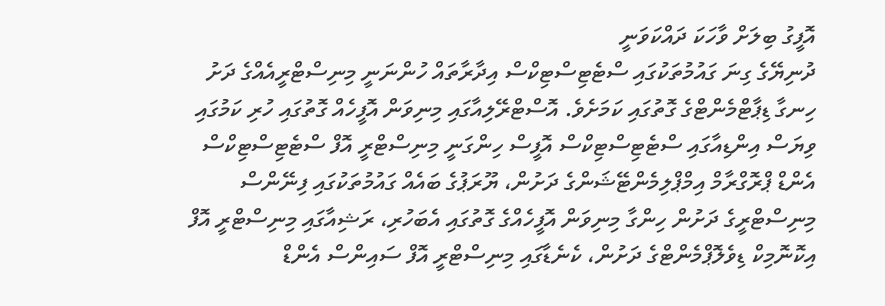އޮފީގު ބިލަށް ވާހަކަ ދައްކަވަނީ
ދުނިޔޭގެ ގިނަ ގައުމުތަކުގައި ސްޓެޓިސްޓިކްސް އިދާރާތައް ހުންނަނީ މިނިސްޓްރީއެއްގެ ދަށު ހިނގާ ޑިޕާޓްމެންޓްގެ ގޮތުގައި ކަމަށެވެ. އޮސްޓްރޭލިއާގައި މިނިވަން އޮފީހެއް ގޮތުގައި ހުރި ކަމުގައި ވިޔަސް އިންޑިއާގައި ސްޓެޓިސްޓިކްސް އޮފީސް ހިންގަނީ މިނިސްޓްރީ އޮފް ސްޓެޓިސްޓިކްސް އެންޑް ޕްރޮގްރާމް އިމްޕްލިމެންޓޭޝަންގެ ދަށުން، ޔޫރަޕުގެ ބައެއް ގައުމުތަކުގައި ފިނޭންސް މިނިސްޓްރީގެ ދަށުން ހިންގާ މިނިވަން އޮފީހެއްގެ ގޮތުގައި އެބަހުރި، ރަޝިއާގައި މިނިސްޓްރީ އޮފް އިކޮނޮމިކް ޑިވެލޮޕްމެންޓްގެ ދަށުން، ކެނެޑާގައި މިނިސްޓްރީ އޮފް ސައިންސް އެންޑް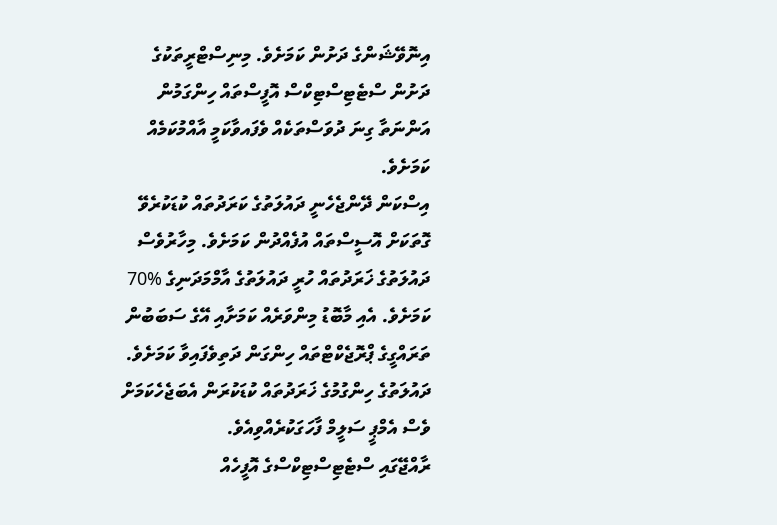އިނޮވޭޝަންގެ ދަށުން ކަމަށެވެ. މިނިސްޓްރީތަކުގެ ދަށުން ސްޓެޓިސްޓިކްސް އޮފީސްތައް ހިންގަމުން އަންނަތާ ގިނަ ދުވަސްތަކެއް ވެފައވާކަމީ އާއްމުކަމެއް ކަމަށެވެ.
އިސްކަން ދޭންޖެހެނީ ދައުލަތުގެ ކަރަދުތައް ކުޑަކުރެވޭ ގޮތަކަށް އޮސީސްތައް އުފެއްދުން ކަމަށެވެ. މިހާރުވެސް ދައުލަތުގެ ޚަރަދުތައް ހުރީ ދައުލަތުގެ އާމްމަދަނިގެ %70 ކަމަށެވެ. އެއި މާބޮޑު މިންވަރެއް ކަމަށާއި އޭގެ ސަބަބުން ތަރައްގީގެ ޕްރޮޖެކްޓްތައް ހިންގަން ދަތިވެފައިވާ ކަމަށެވެ. ދައުލަތުގެ ހިންގުމުގެ ޚަރަދުތައް ކުޑަކުރަން އެބަޖެހެކަމަށް ވެސް އެމްޕީ ސަލީމް ފާހަގަކުރެއްވިއެވެ.
ރާއްޖޭގައި ސްޓެޓިސްޓިކްސްގެ އޮފީހެއް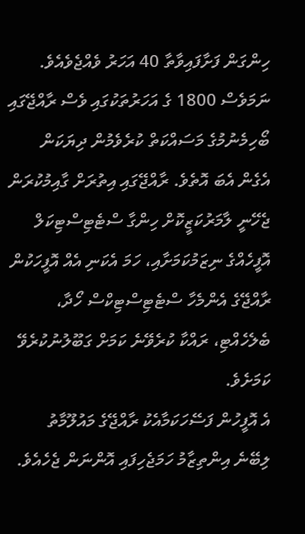ހިންގަން ފަށާފައިވާތާ 40 އަހަރު ވެއްޖެވެއެވެ. ނަމަވެސް 1800 ގެ އަހަރުތަކުގައި ވެސް ރާއްޖޭގައި ބޯހިމެނުމުގެ މަސައްކަތް ކުރެވެމުން ދިޔަކަން އެގެން އެބަ އޮތެވެ. ރާއްޖޭގައި އިތުރަށް ގާއިމުކުރަން ޖެހޭނީ ލާމަރުކަޒީކޮށް ހިންގާ ސްޓެޓިސްޓިކަލް އޮފީހެއްގެ ނިޒަމުކަމަށާއި، ހަމަ އެކަނި އެއް އޮފީހަކުން ރާއްޖޭގެ އެންމެހާ ސްޓެޓިސްޓިކްސް ހޯދާ، ބެލެހެއްޓި، ރައްކާ ކުރެވޭނެ ކަމަށް ގަބޫލުނުކުރެވޭ ކަމަށެވެ.
އެ އޮފީހުން ފަސޭހަކަމާއެކު ރާއްޖޭގެ މައުލޫމާތު ލިބޭނެ އިންތިޒާމު ހަމަޖެހިފައި އޮންނަން ޖެހެއެވެ.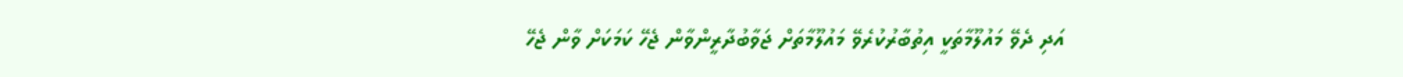އަދި ދެވޭ މައުލޫމާތަކީ އިތުބާރުކުރެވޭ މައުލޫމާތަށް ޖަވާބުދާރީންވާން ޖެހޭ ކަމަކަށް ވާން ޖެހޭ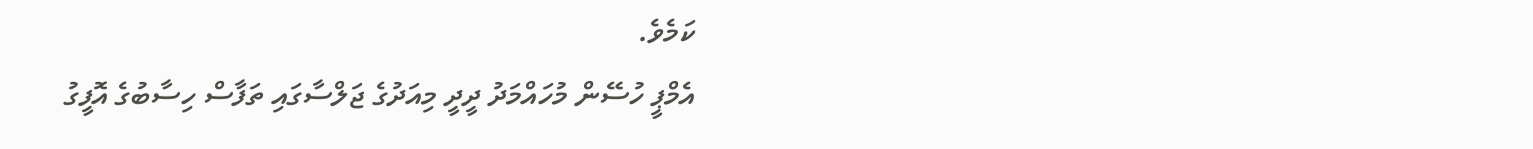ކަމެވެ.
އެމްޕީ ހުސޭން މުހައްމަދު ދީދީ މިއަދުގެ ޖަލްސާގައި ތަފާސް ހިސާބުގެ އޮފީގު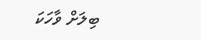ބިލަށް ވާހަކަ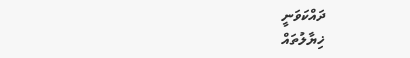ދައްކަވަނީ
ޚިޔާލުތައް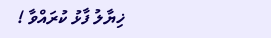ޚިޔާލު ފާޅު ކުރައްވާ !